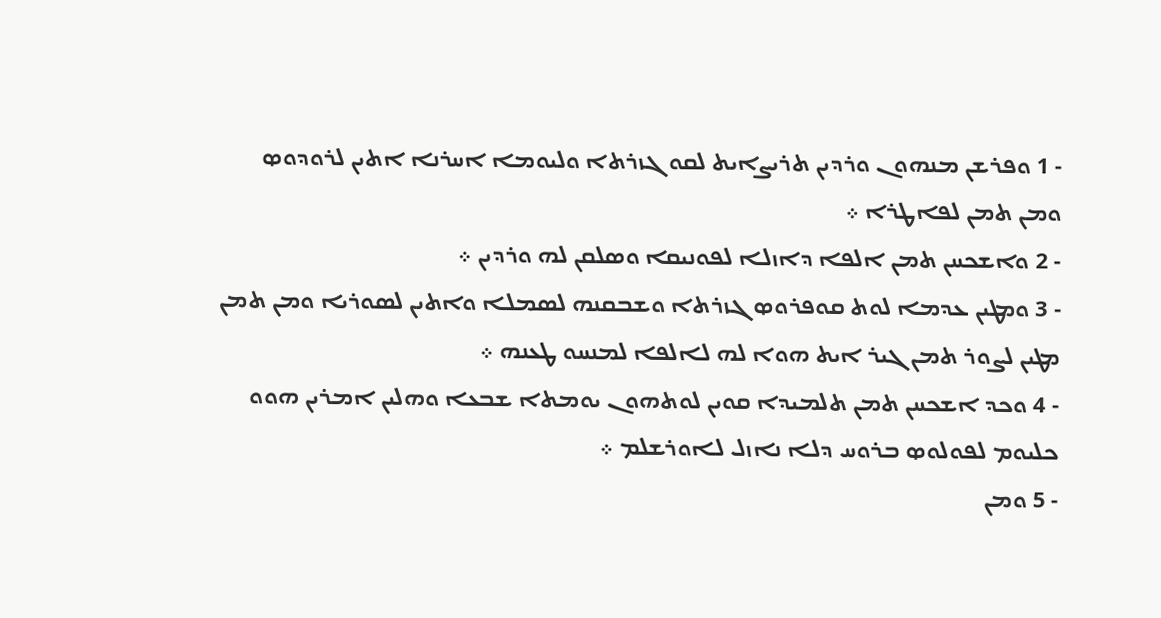- 1 ܘܦܪܫܢ ܡܢܗܘܢ ܘܪܕܝܢ ܬܪܝܨܐܝܬ ܠܩܘ ܓܙܪܬܐ ܘܠܝܘܡܐ ܐܚܪܢܐ ܐܬܝܢ ܠܪܘܕܘܤ ܘܡܢ ܬܡܢ ܠܦܐܛܪܐ ܀
- 2 ܘܐܫܟܚܢ ܬܡܢ ܐܠܦܐ ܕܐܙܠܐ ܠܦܘܢܝܩܐ ܘܤܠܩܢ ܠܗ ܘܪܕܝܢ ܀
- 3 ܘܡܛܝܢ ܥܕܡܐ ܠܘܬ ܩܘܦܪܘܤ ܓܙܪܬܐ ܘܫܒܩܢܗ ܠܤܡܠܐ ܘܐܬܝܢ ܠܤܘܪܝܐ ܘܡܢ ܬܡܢ ܡܛܝܢ ܠܨܘܪ ܬܡܢ ܓܝܪ ܐܝܬ ܗܘܐ ܠܗ ܠܐܠܦܐ ܠܡܢܚܘ ܛܥܢܗ ܀
- 4 ܘܟܕ ܐܫܟܚܢ ܬܡܢ ܬܠܡܝܕܐ ܩܘܝܢ ܠܘܬܗܘܢ ܝܘܡܬܐ ܫܒܥܐ ܘܗܠܝܢ ܐܡܪܝܢ ܗܘܘ ܟܠܝܘܡ ܠܦܘܠܘܤ ܒܪܘܚ ܕܠܐ ܢܐܙܠ ܠܐܘܪܫܠܡ ܀
- 5 ܘܡܢ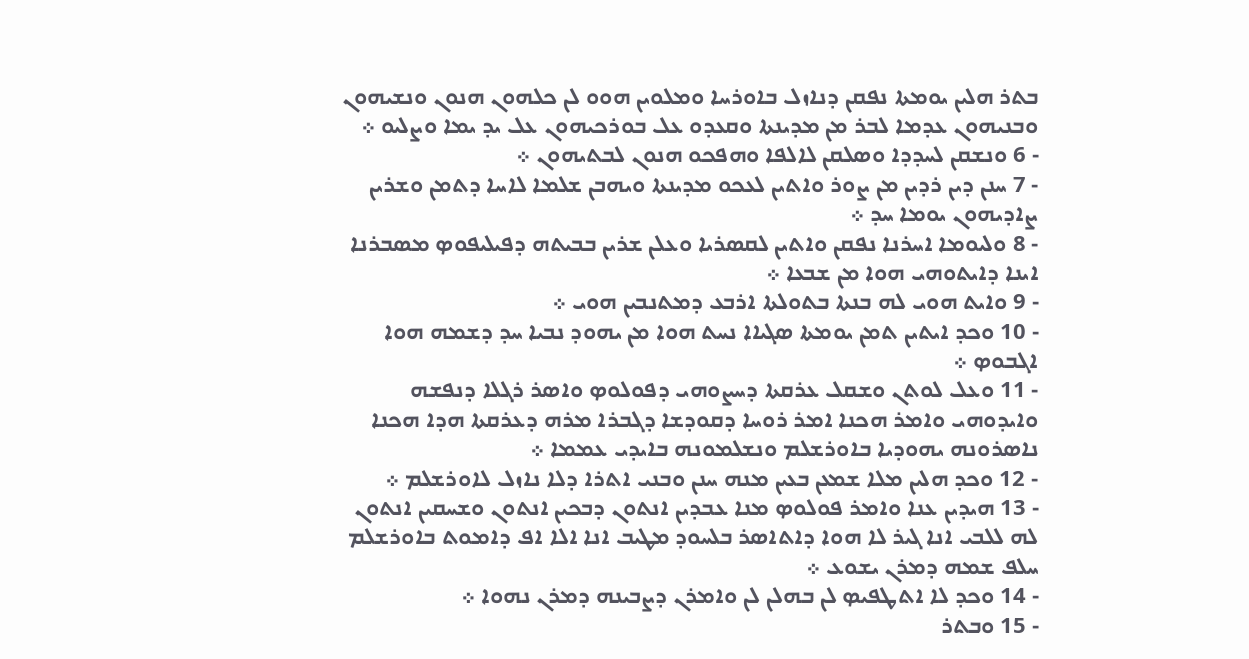ܒܬܪ ܗܠܝܢ ܝܘܡܬܐ ܢܦܩܢ ܕܢܐܙܠ ܒܐܘܪܚܐ ܘܡܠܘܝܢ ܗܘܘ ܠܢ ܟܠܗܘܢ ܗܢܘܢ ܘܢܫܝܗܘܢ ܘܒܢܝܗܘܢ ܥܕܡܐ ܠܒܪ ܡܢ ܡܕܝܢܬܐ ܘܩܥܕܘ ܥܠ ܒܘܪܟܝܗܘܢ ܥܠ ܝܕ ܝܡܐ ܘܨܠܝܘ ܀
- 6 ܘܢܫܩܢ ܠܚܕܕܐ ܘܤܠܩܢ ܠܐܠܦܐ ܘܗܦܟܘ ܗܢܘܢ ܠܒܬܝܗܘܢ ܀
- 7 ܚܢܢ ܕܝܢ ܪܕܝܢ ܡܢ ܨܘܪ ܘܐܬܝܢ ܠܥܟܘ ܡܕܝܢܬܐ ܘܝܗܒܢ ܫܠܡܐ ܠܐܚܐ ܕܬܡܢ ܘܫܪܝܢ ܨܐܕܝܗܘܢ ܝܘܡܐ ܚܕ ܀
- 8 ܘܠܝܘܡܐ ܐܚܪܢܐ ܢܦܩܢ ܘܐܬܝܢ ܠܩܤܪܝܐ ܘܥܠܢ ܫܪܝܢ ܒܒܝܬܗ ܕܦܝܠܝܦܘܤ ܡܤܒܪܢܐ ܐܝܢܐ ܕܐܝܬܘܗܝ ܗܘܐ ܡܢ ܫܒܥܐ ܀
- 9 ܘܐܝܬ ܗܘܝ ܠܗ ܒܢܬܐ ܒܬܘܠܬܐ ܐܪܒܥ ܕܡܬܢܒܝܢ ܗܘܝ ܀
- 10 ܘܟܕ ܐܝܬܝܢ ܬܡܢ ܝܘܡܬܐ ܤܓܝܐܐ ܢܚܬ ܗܘܐ ܡܢ ܝܗܘܕ ܢܒܝܐ ܚܕ ܕܫܡܗ ܗܘܐ ܐܓܒܘܤ ܀
- 11 ܘܥܠ ܠܘܬܢ ܘܫܩܠ ܥܪܩܬܐ ܕܚܨܘܗܝ ܕܦܘܠܘܤ ܘܐܤܪ ܪܓܠܐ ܕܢܦܫܗ ܘܐܝܕܘܗܝ ܘܐܡܪ ܗܟܢܐ ܐܡܪ ܪܘܚܐ ܕܩܘܕܫܐ ܕܓܒܪܐ ܡܪܗ ܕܥܪܩܬܐ ܗܕܐ ܗܟܢܐ ܢܐܤܪܘܢܗ ܝܗܘܕܝܐ ܒܐܘܪܫܠܡ ܘܢܫܠܡܘܢܗ ܒܐܝܕܝ ܥܡܡܐ ܀
- 12 ܘܟܕ ܗܠܝܢ ܡܠܐ ܫܡܥܢ ܒܥܝܢ ܡܢܗ ܚܢܢ ܘܒܢܝ ܐܬܪܐ ܕܠܐ ܢܐܙܠ ܠܐܘܪܫܠܡ ܀
- 13 ܗܝܕܝܢ ܥܢܐ ܘܐܡܪ ܦܘܠܘܤ ܡܢܐ ܥܒܕܝܢ ܐܢܬܘܢ ܕܒܟܝܢ ܐܢܬܘܢ ܘܫܚܩܝܢ ܐܢܬܘܢ ܠܗ ܠܠܒܝ ܐܢܐ ܓܝܪ ܠܐ ܗܘܐ ܕܐܬܐܤܪ ܒܠܚܘܕ ܡܛܝܒ ܐܢܐ ܐܠܐ ܐܦ ܕܐܡܘܬ ܒܐܘܪܫܠܡ ܚܠܦ ܫܡܗ ܕܡܪܢ ܝܫܘܥ ܀
- 14 ܘܟܕ ܠܐ ܐܬܛܦܝܤ ܠܢ ܒܗܠܢ ܠܢ ܘܐܡܪܢ ܕܨܒܝܢܗ ܕܡܪܢ ܢܗܘܐ ܀
- 15 ܘܒܬܪ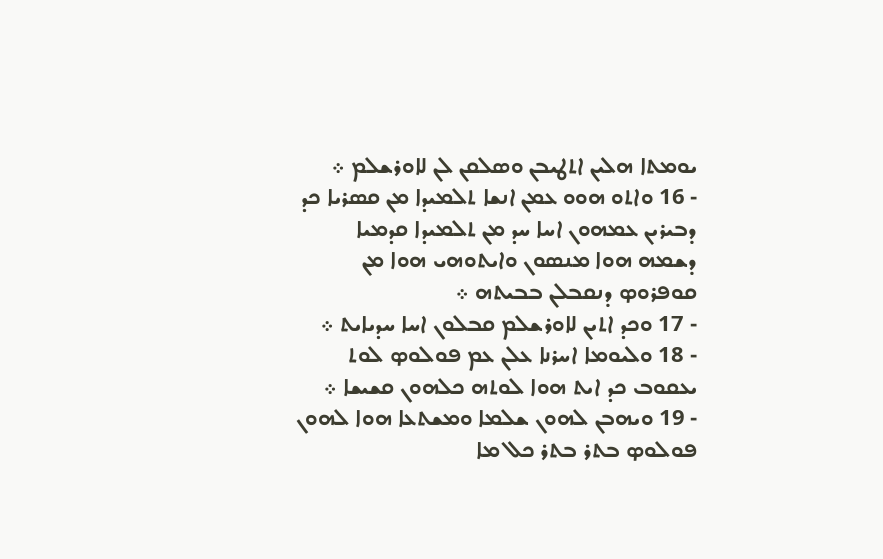ܝܘܡܬܐ ܗܠܝܢ ܐܬܛܝܒܢ ܘܤܠܩܢ ܠܢ ܠܐܘܪܫܠܡ ܀
- 16 ܘܐܬܘ ܗܘܘ ܥܡܢ ܐܢܫܐ ܬܠܡܝܕܐ ܡܢ ܩܤܪܝܐ ܟܕ ܕܒܝܪܝܢ ܥܡܗܘܢ ܐܚܐ ܚܕ ܡܢ ܬܠܡܝܕܐ ܩܕܡܝܐ ܕܫܡܗ ܗܘܐ ܡܢܤܘܢ ܘܐܝܬܘܗܝ ܗܘܐ ܡܢ ܩܘܦܪܘܤ ܕܢܩܒܠܢ ܒܒܝܬܗ ܀
- 17 ܘܟܕ ܐܬܝܢ ܠܐܘܪܫܠܡ ܩܒܠܘܢ ܐܚܐ ܚܕܝܐܝܬ ܀
- 18 ܘܠܝܘܡܐ ܐܚܪܢܐ ܥܠܢ ܥܡ ܦܘܠܘܤ ܠܘܬ ܝܥܩܘܒ ܟܕ ܐܝܬ ܗܘܐ ܠܘܬܗ ܟܠܗܘܢ ܩܫܝܫܐ ܀
- 19 ܘܝܗܒܢ ܠܗܘܢ ܫܠܡܐ ܘܡܫܬܥܐ ܗܘܐ ܠܗܘܢ ܦܘܠܘܤ ܒܬܪ ܒܬܪ ܟܠ ܡܐ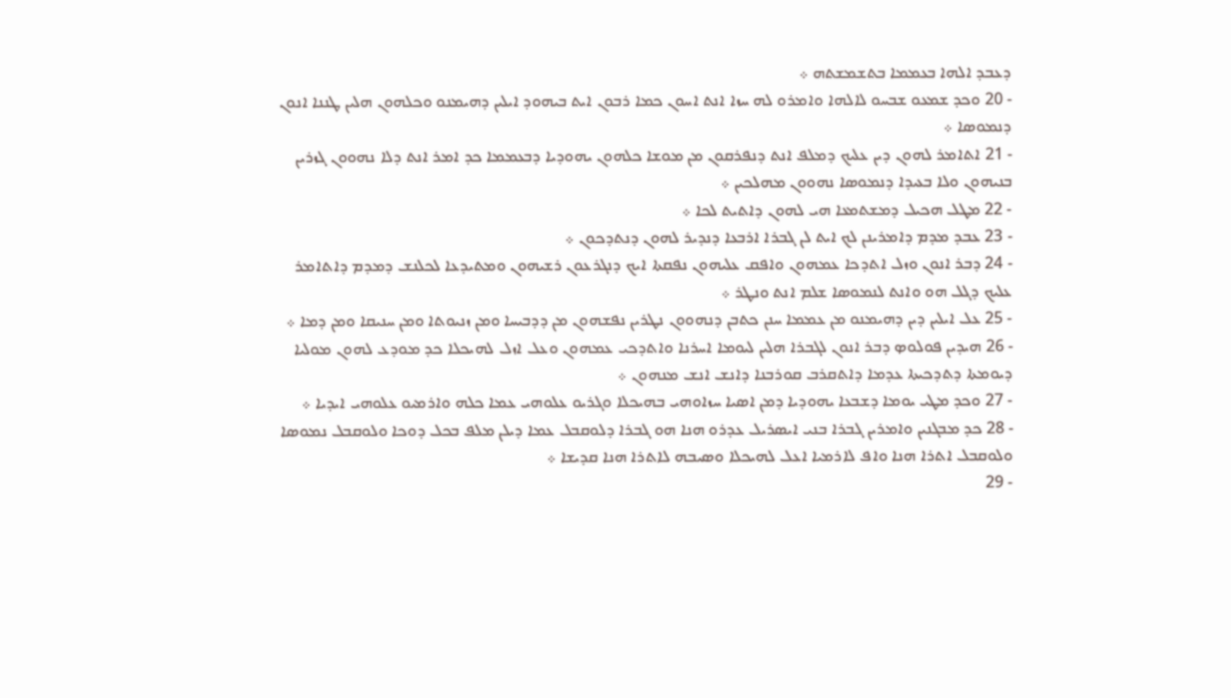ܕܥܒܕ ܐܠܗܐ ܒܥܡܡܐ ܒܬܫܡܫܬܗ ܀
- 20 ܘܟܕ ܫܡܥܘ ܫܒܚܘ ܠܐܠܗܐ ܘܐܡܪܘ ܠܗ ܚܙܐ ܐܢܬ ܐܚܘܢ ܟܡܐ ܪܒܘܢ ܐܝܬ ܒܝܗܘܕ ܐܝܠܝܢ ܕܗܝܡܢܘ ܘܟܠܗܘܢ ܗܠܝܢ ܛܢܢܐ ܐܢܘܢ ܕܢܡܘܤܐ ܀
- 21 ܐܬܐܡܪ ܠܗܘܢ ܕܝܢ ܥܠܝܟ ܕܡܠܦ ܐܢܬ ܕܢܦܪܩܘܢ ܡܢ ܡܘܫܐ ܟܠܗܘܢ ܝܗܘܕܝܐ ܕܒܥܡܡܐ ܟܕ ܐܡܪ ܐܢܬ ܕܠܐ ܢܗܘܘܢ ܓܙܪܝܢ ܒܢܝܗܘܢ ܘܠܐ ܒܥܝܕܐ ܕܢܡܘܤܐ ܢܗܘܘܢ ܡܗܠܟܝܢ ܀
- 22 ܡܛܠ ܗܟܝܠ ܕܡܫܬܡܥܐ ܗܝ ܠܗܘܢ ܕܐܬܝܬ ܠܟܐ ܀
- 23 ܥܒܕ ܡܕܡ ܕܐܡܪܝܢܢ ܠܟ ܐܝܬ ܠܢ ܓܒܪܐ ܐܪܒܥܐ ܕܢܕܝܪ ܠܗܘܢ ܕܢܬܕܟܘܢ ܀
- 24 ܕܒܪ ܐܢܘܢ ܘܙܠ ܐܬܕܟܐ ܥܡܗܘܢ ܘܐܦܩ ܥܠܝܗܘܢ ܢܦܩܬܐ ܐܝܟ ܕܢܓܪܥܘܢ ܪܫܝܗܘܢ ܘܡܬܝܕܥܐ ܠܟܠܢܫ ܕܡܕܡ ܕܐܬܐܡܪ ܥܠܝܟ ܕܓܠ ܗܘ ܘܐܢܬ ܠܢܡܘܤܐ ܫܠܡ ܐܢܬ ܘܢܛܪ ܀
- 25 ܥܠ ܐܝܠܝܢ ܕܝܢ ܕܗܝܡܢܘ ܡܢ ܥܡܡܐ ܚܢܢ ܟܬܒܢ ܕܢܗܘܘܢ ܢܛܪܝܢ ܢܦܫܗܘܢ ܡܢ ܕܕܒܝܚܐ ܘܡܢ ܙܢܝܘܬܐ ܘܡܢ ܚܢܝܩܐ ܘܡܢ ܕܡܐ ܀
- 26 ܗܝܕܝܢ ܦܘܠܘܤ ܕܒܪ ܐܢܘܢ ܠܓܒܪܐ ܗܠܝܢ ܠܝܘܡܐ ܐܚܪܢܐ ܘܐܬܕܟܝ ܥܡܗܘܢ ܘܥܠ ܐܙܠ ܠܗܝܟܠܐ ܟܕ ܡܘܕܥ ܠܗܘܢ ܡܘܠܝܐ ܕܝܘܡܬܐ ܕܬܕܟܝܬܐ ܥܕܡܐ ܕܐܬܩܪܒ ܩܘܪܒܢܐ ܕܐܢܫ ܐܢܫ ܡܢܗܘܢ ܀
- 27 ܘܟܕ ܡܛܝ ܝܘܡܐ ܕܫܒܥܐ ܝܗܘܕܝܐ ܕܡܢ ܐܤܝܐ ܚܙܐܘܗܝ ܒܗܝܟܠܐ ܘܓܪܝܘ ܥܠܘܗܝ ܥܡܐ ܟܠܗ ܘܐܪܡܝܘ ܥܠܘܗܝ ܐܝܕܝܐ ܀
- 28 ܟܕ ܡܒܓܢܝܢ ܘܐܡܪܝܢ ܓܒܪܐ ܒܢܝ ܐܝܤܪܝܠ ܥܕܪܘ ܗܢܐ ܗܘ ܓܒܪܐ ܕܠܘܩܒܠ ܥܡܐ ܕܝܠܢ ܡܠܦ ܒܟܠ ܕܘܟܐ ܘܠܘܩܒܠ ܢܡܘܤܐ ܘܠܘܩܒܠ ܐܬܪܐ ܗܢܐ ܘܐܦ ܠܐܪܡܝܐ ܐܥܠ ܠܗܝܟܠܐ ܘܤܝܒܗ ܠܐܬܪܐ ܗܢܐ ܩܕܝܫܐ ܀
- 29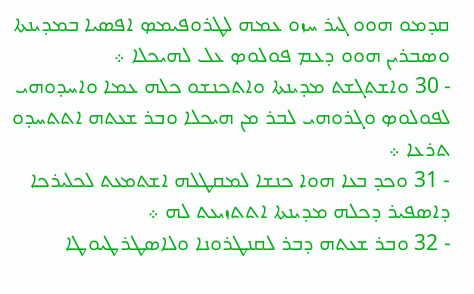ܩܕܡܘ ܗܘܘ ܓܝܪ ܚܙܘ ܥܡܗ ܠܛܪܘܦܝܡܤ ܐܦܤܝܐ ܒܡܕܝܢܬܐ ܘܤܒܪܝܢ ܗܘܘ ܕܥܡ ܦܘܠܘܤ ܥܠ ܠܗܝܟܠܐ ܀
- 30 ܘܐܫܬܓܫܬ ܡܕܝܢܬܐ ܘܐܬܟܢܫܘ ܟܠܗ ܥܡܐ ܘܐܚܕܘܗܝ ܠܦܘܠܘܤ ܘܓܪܘܗܝ ܠܒܪ ܡܢ ܗܝܟܠܐ ܘܒܪ ܫܥܬܗ ܐܬܬܚܕܘ ܬܪܥܐ ܀
- 31 ܘܟܕ ܒܥܐ ܗܘܐ ܟܢܫܐ ܠܡܩܛܠܗ ܐܫܬܡܥܬ ܠܟܠܝܪܟܐ ܕܐܤܦܝܪ ܕܟܠܗ ܡܕܝܢܬܐ ܐܬܬܙܝܥܬ ܠܗ ܀
- 32 ܘܒܪ ܫܥܬܗ ܕܒܪ ܠܩܢܛܪܘܢܐ ܘܠܐܤܛܪܛܝܘܛܐ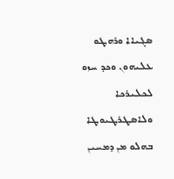ܤܓܝܐܐ ܘܪܗܛܘ ܥܠܝܗܘܢ ܘܟܕ ܚܙܘ ܠܟܠܝܪܟܐ ܘܠܐܤܛܪܛܝܘܛܐ ܒܗܠܘ ܡܢ ܕܡܚܝܢ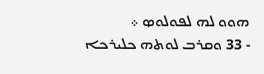ܗܘܘ ܠܗ ܠܦܘܠܘܤ ܀
- 33 ܘܩܪܒ ܠܘܬܗ ܟܠܝܪܟܐ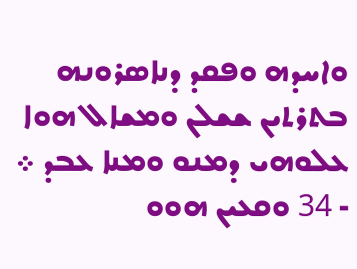ܘܐܚܕܗ ܘܦܩܕ ܕܢܐܤܪܘܢܗ ܒܬܪܬܝܢ ܫܫܠܢ ܘܡܫܐܠ ܗܘܐ ܥܠܘܗܝ ܕܡܢܘ ܘܡܢܐ ܥܒܕ ܀
- 34 ܘܩܥܝܢ ܗܘܘ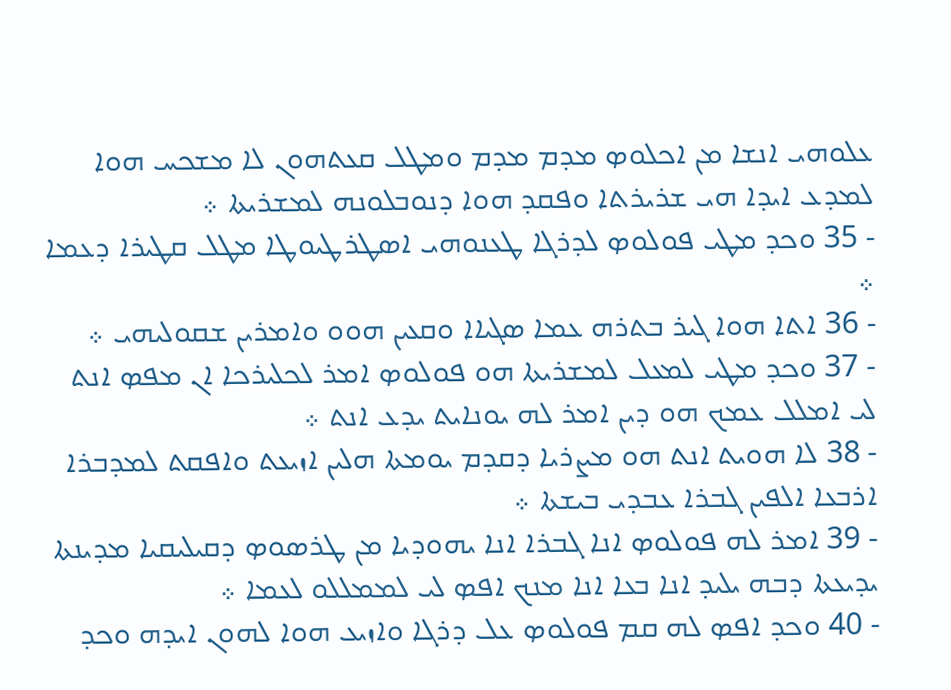ܥܠܘܗܝ ܐܢܫܐ ܡܢ ܐܟܠܘܤ ܡܕܡ ܡܕܡ ܘܡܛܠ ܩܥܬܗܘܢ ܠܐ ܡܫܟܚ ܗܘܐ ܠܡܕܥ ܐܝܕܐ ܗܝ ܫܪܝܪܬܐ ܘܦܩܕ ܗܘܐ ܕܢܘܒܠܘܢܗ ܠܡܫܪܝܬܐ ܀
- 35 ܘܟܕ ܡܛܝ ܦܘܠܘܤ ܠܕܪܓܐ ܛܥܢܘܗܝ ܐܤܛܪܛܝܘܛܐ ܡܛܠ ܩܛܝܪܐ ܕܥܡܐ ܀
- 36 ܐܬܐ ܗܘܐ ܓܝܪ ܒܬܪܗ ܥܡܐ ܤܓܝܐܐ ܘܩܥܝܢ ܗܘܘ ܘܐܡܪܝܢ ܫܩܘܠܝܗܝ ܀
- 37 ܘܟܕ ܡܛܝ ܠܡܥܠ ܠܡܫܪܝܬܐ ܗܘ ܦܘܠܘܤ ܐܡܪ ܠܟܠܝܪܟܐ ܐܢ ܡܦܤ ܐܢܬ ܠܝ ܐܡܠܠ ܥܡܟ ܗܘ ܕܝܢ ܐܡܪ ܠܗ ܝܘܢܐܝܬ ܝܕܥ ܐܢܬ ܀
- 38 ܠܐ ܗܘܝܬ ܐܢܬ ܗܘ ܡܨܪܝܐ ܕܩܕܡ ܝܘܡܬܐ ܗܠܝܢ ܐܙܝܥܬ ܘܐܦܩܬ ܠܡܕܒܪܐ ܐܪܒܥܐ ܐܠܦܝܢ ܓܒܪܐ ܥܒܕܝ ܒܝܫܬܐ ܀
- 39 ܐܡܪ ܠܗ ܦܘܠܘܤ ܐܢܐ ܓܒܪܐ ܐܢܐ ܝܗܘܕܝܐ ܡܢ ܛܪܤܘܤ ܕܩܝܠܝܩܝܐ ܡܕܝܢܬܐ ܝܕܝܥܬܐ ܕܒܗ ܝܠܝܕ ܐܢܐ ܒܥܐ ܐܢܐ ܡܢܟ ܐܦܤ ܠܝ ܠܡܡܠܠܘ ܠܥܡܐ ܀
- 40 ܘܟܕ ܐܦܤ ܠܗ ܩܡ ܦܘܠܘܤ ܥܠ ܕܪܓܐ ܘܐܙܝܥ ܗܘܐ ܠܗܘܢ ܐܝܕܗ ܘܟܕ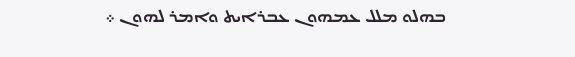ܒܗܠܘ ܡܠܠ ܥܡܗܘܢ ܥܒܪܐܝܬ ܘܐܡܪ ܠܗܘܢ ܀